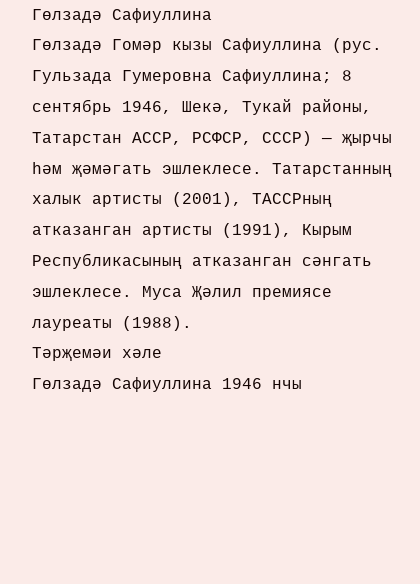Гөлзадә Сафиуллина
Гөлзадә Гомәр кызы Сафиуллина (рус. Гульзада Гумеровна Сафиуллина; 8 сентябрь 1946, Шекә, Тукай районы, Татарстан АССР, РСФСР, СССР) — җырчы һәм җәмәгать эшлеклесе. Татарстанның халык артисты (2001), ТАССРның атказанган артисты (1991), Кырым Республикасының атказанган сәнгать эшлеклесе. Муса Җәлил премиясе лауреаты (1988).
Тәрҗемәи хәле
Гөлзадә Сафиуллина 1946 нчы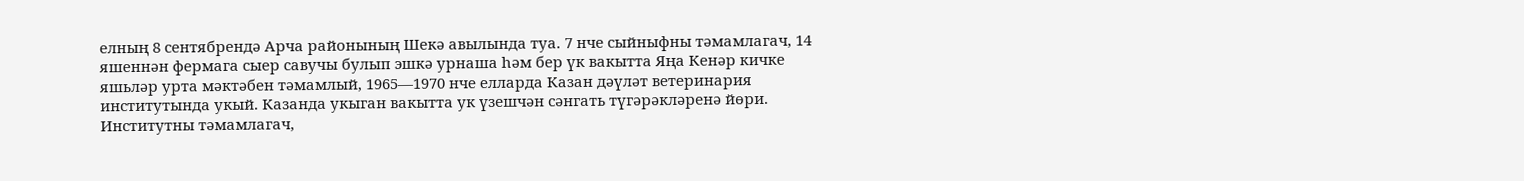елның 8 сентябрендә Арча районының Шекә авылында туа. 7 нче сыйныфны тәмамлагач, 14 яшеннән фермага сыер савучы булып эшкә урнаша һәм бер үк вакытта Яңа Кенәр кичке яшьләр урта мәктәбен тәмамлый, 1965—1970 нче елларда Казан дәүләт ветеринария институтында укый. Казанда укыган вакытта ук үзешчән сәнгать түгәрәкләренә йөри. Институтны тәмамлагач,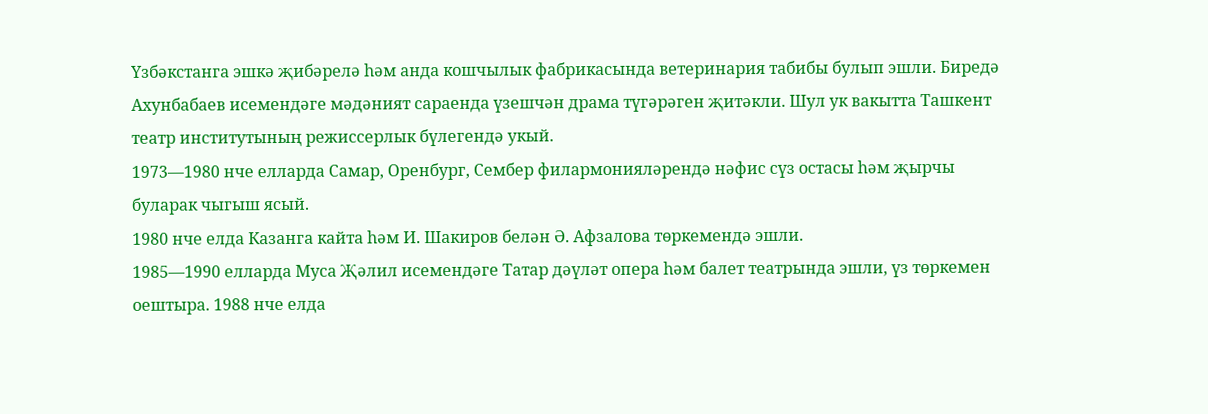Үзбәкстанга эшкә җибәрелә һәм анда кошчылык фабрикасында ветеринария табибы булып эшли. Биредә Ахунбабаев исемендәге мәдәният сараенда үзешчән драма түгәрәген җитәкли. Шул ук вакытта Ташкент театр институтының режиссерлык бүлегендә укый.
1973—1980 нче елларда Самар, Оренбург, Сембер филармонияләрендә нәфис сүз остасы һәм җырчы буларак чыгыш ясый.
1980 нче елда Казанга кайта һәм И. Шакиров белән Ә. Афзалова төркемендә эшли.
1985—1990 елларда Муса Җәлил исемендәге Татар дәүләт опера һәм балет театрында эшли, үз төркемен оештыра. 1988 нче елда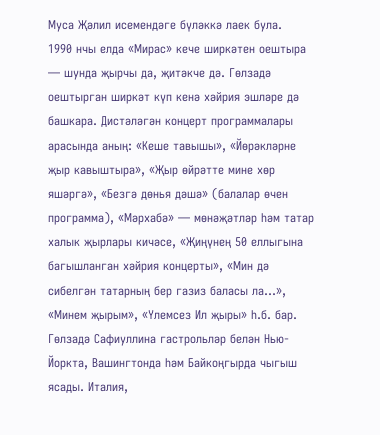Муса Җәлил исемендәге бүләккә лаек була.
1990 нчы елда «Мирас» кече ширкәтен оештыра — шунда җырчы да, җитәкче дә. Гөлзадә оештырган ширкәт күп кенә хәйрия эшләре дә башкара. Дистәләгән концерт программалары арасында аның: «Кеше тавышы», «Йөрәкләрне җыр кавыштыра», «Җыр өйрәтте мине хөр яшәргә», «Безгә дөнья дәшә» (балалар өчен программа), «Мәрхабә» — мөнәҗәтләр һәм татар халык җырлары кичәсе, «Җиңүнең 50 еллыгына багышланган хәйрия концерты», «Мин дә сибелгән татарның бер газиз баласы ла…», «Минем җырым», «Үлемсез Ил җыры» һ.б. бар.
Гөлзадә Сафиуллина гастрольләр белән Нью-Йоркта, Вашингтонда һәм Байкоңгырда чыгыш ясады. Италия,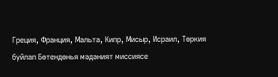Греция, Франция, Мальта, Кипр, Мисыр, Исраил, Төркия буйлап Бөтендөнья мәдәният миссиясе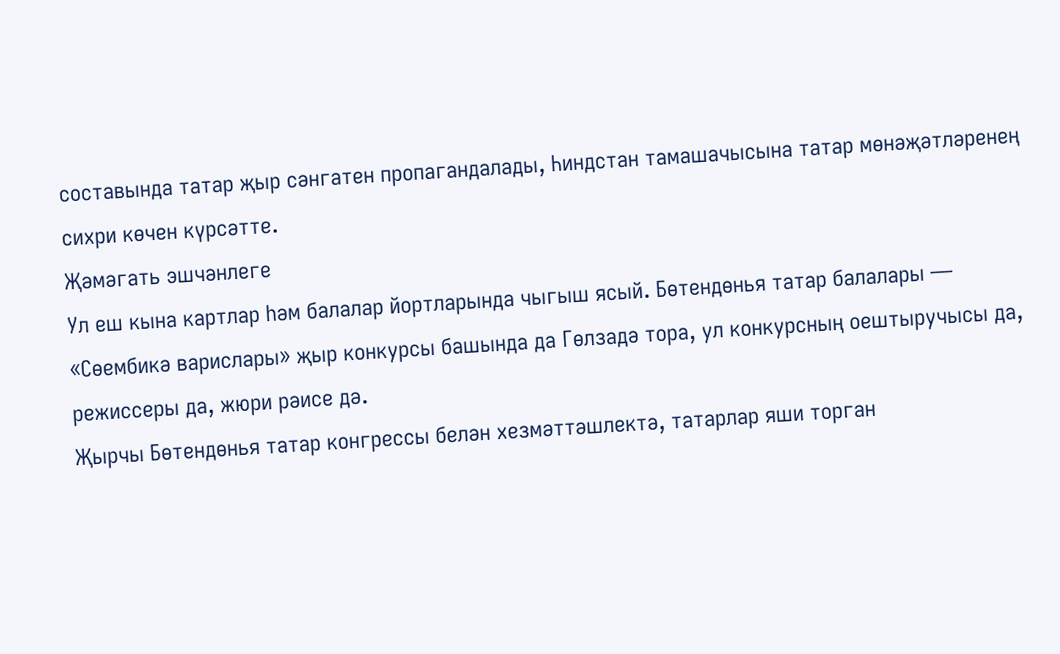составында татар җыр сәнгатен пропагандалады, Һиндстан тамашачысына татар мөнәҗәтләренең сихри көчен күрсәтте.
Җәмәгать эшчәнлеге
Ул еш кына картлар һәм балалар йортларында чыгыш ясый. Бөтендөнья татар балалары — «Сөембикә варислары» җыр конкурсы башында да Гөлзадә тора, ул конкурсның оештыручысы да, режиссеры да, жюри рәисе дә.
Җырчы Бөтендөнья татар конгрессы белән хезмәттәшлектә, татарлар яши торган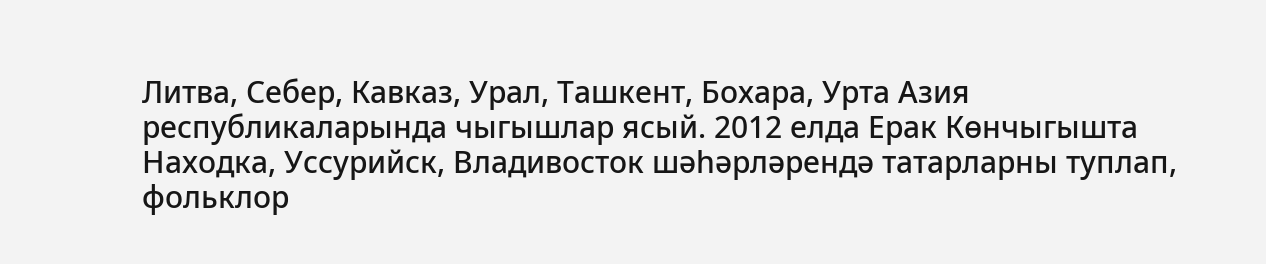Литва, Себер, Кавказ, Урал, Ташкент, Бохара, Урта Азия республикаларында чыгышлар ясый. 2012 елда Ерак Көнчыгышта Находка, Уссурийск, Владивосток шәһәрләрендә татарларны туплап, фольклор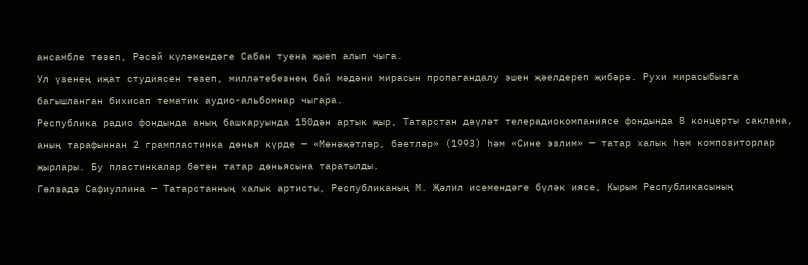ансамбле төзеп, Рәсәй күләмендәге Сабан туена җыеп алып чыга.
Ул үзенең иҗат студиясен төзеп, милләтебезнең бай мәдәни мирасын пропагандалу эшен җәелдереп җибәрә. Рухи мирасыбызга багышланган бихисап тематик аудио-альбомнар чыгара.
Республика радио фондында аның башкаруында 150дән артык җыр, Татарстан дәүләт телерадиокомпаниясе фондында 8 концерты саклана, аның тарафыннан 2 грампластинка дөнья күрде — «Мөнәҗәтләр, бәетләр» (1993) һәм «Сине эзлим» — татар халык һәм композиторлар җырлары. Бу пластинкалар бөтен татар дөньясына таратылды.
Гөлзадә Сафиуллина — Татарстанның халык артисты, Республиканың М. Җәлил исемендәге бүләк иясе, Кырым Республикасының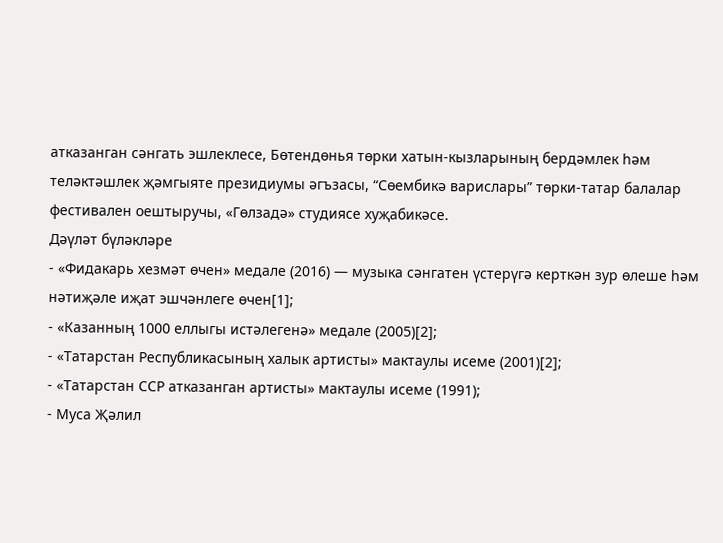атказанган сәнгать эшлеклесе, Бөтендөнья төрки хатын-кызларының бердәмлек һәм теләктәшлек җәмгыяте президиумы әгъзасы, “Сөембикә варислары” төрки-татар балалар фестивален оештыручы, «Гөлзадә» студиясе хуҗабикәсе.
Дәүләт бүләкләре
- «Фидакарь хезмәт өчен» медале (2016) — музыка сәнгатен үстерүгә керткән зур өлеше һәм нәтиҗәле иҗат эшчәнлеге өчен[1];
- «Казанның 1000 еллыгы истәлегенә» медале (2005)[2];
- «Татарстан Республикасының халык артисты» мактаулы исеме (2001)[2];
- «Татарстан ССР атказанган артисты» мактаулы исеме (1991);
- Муса Җәлил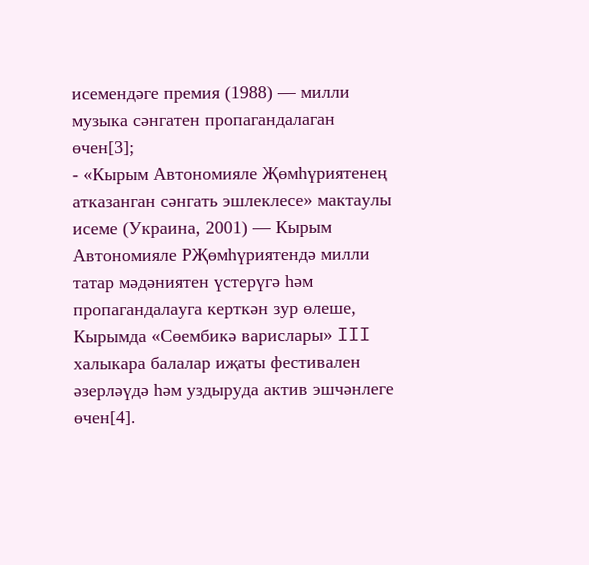исемендәге премия (1988) — милли музыка сәнгатен пропагандалаган өчен[3];
- «Кырым Автономияле Җөмһүриятенең атказанган сәнгать эшлеклесе» мактаулы исеме (Украина, 2001) — Кырым Автономияле РҖөмһүриятендә милли татар мәдәниятен үстерүгә һәм пропагандалауга керткән зур өлеше, Кырымда «Сөембикә варислары» III халыкара балалар иҗаты фестивален әзерләүдә һәм уздыруда актив эшчәнлеге өчен[4].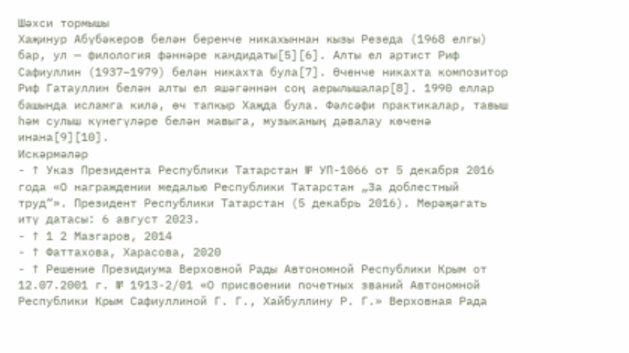Шәхси тормышы
Хаҗинур Абүбәкеров белән беренче никахыннан кызы Резеда (1968 елгы) бар, ул — филология фәннәре кандидаты[5][6]. Алты ел артист Риф Сафиуллин (1937–1979) белән никахта була[7]. Өченче никахта композитор Риф Гатауллин белән алты ел яшәгәннән соң аерылышалар[8]. 1990 еллар башында исламга килә, өч тапкыр Хаҗда була. Фәлсәфи практикалар, тавыш һәм сулыш күнегүләре белән мавыга, музыканың дәвалау көченә инана[9][10].
Искәрмәләр
- ↑ Указ Президента Республики Татарстан № УП-1066 от 5 декабря 2016 года «О награждении медалью Республики Татарстан „За доблестный труд“». Президент Республики Татарстан (5 декабрь 2016). Мөрәҗәгать итү датасы: 6 август 2023.
- ↑ 1 2 Мазгаров, 2014
- ↑ Фаттахова, Харасова, 2020
- ↑ Решение Президиума Верховной Рады Автономной Республики Крым от 12.07.2001 г. № 1913-2/01 «О присвоении почетных званий Автономной Республики Крым Сафиуллиной Г. Г., Хайбуллину Р. Г.» Верховная Рада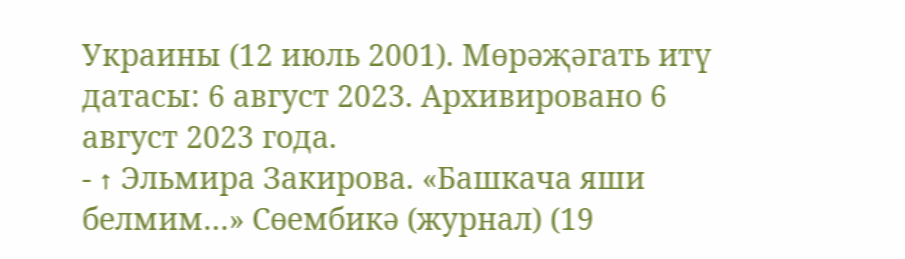Украины (12 июль 2001). Мөрәҗәгать итү датасы: 6 август 2023. Архивировано 6 август 2023 года.
- ↑ Эльмира Закирова. «Башкача яши белмим…» Сөембикә (журнал) (19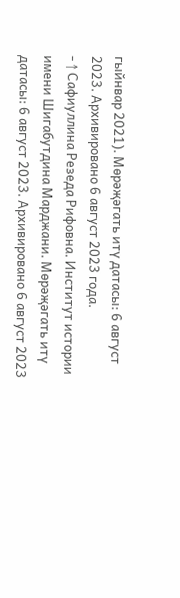гыйнвар 2021). Мөрәҗәгать итү датасы: 6 август 2023. Архивировано 6 август 2023 года.
- ↑ Сафиуллина Резеда Рифовна. Институт истории имени Шигабутдина Марджани. Мөрәҗәгать итү датасы: 6 август 2023. Архивировано 6 август 2023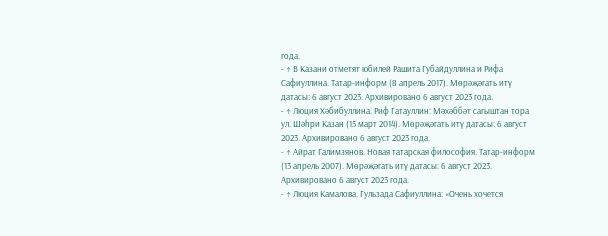года.
- ↑ В Казани отметят юбилей Рашита Губайдуллина и Рифа Сафиуллина. Татар-информ (8 апрель 2017). Мөрәҗәгать итү датасы: 6 август 2023. Архивировано 6 август 2023 года.
- ↑ Люция Хәбибуллина. Риф Гатауллин: Мәхәббәт сагыштан тора ул. Шәһри Казан (15 март 2014). Мөрәҗәгать итү датасы: 6 август 2023. Архивировано 6 август 2023 года.
- ↑ Айрат Галимзянов. Новая татарская философия. Татар-информ (13 апрель 2007). Мөрәҗәгать итү датасы: 6 август 2023. Архивировано 6 август 2023 года.
- ↑ Люция Камалова. Гульзада Сафиуллина: «Очень хочется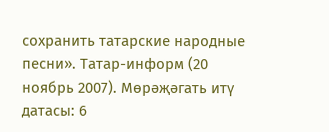сохранить татарские народные песни». Татар-информ (20 ноябрь 2007). Мөрәҗәгать итү датасы: 6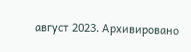август 2023. Архивировано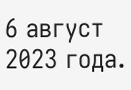6 август 2023 года.